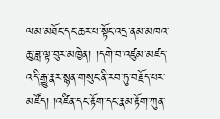ལམ་མཐོང་དང་ཆར་པ་སྟོང་འདྲ་ནམ་མཁའ་ཆུ་ཟླ་ལྟ་བུར་མཁྱེན། །དགེ་བ་འཛུམ་མཛད་འདི་རྒྱུ་རྣར་སྙན་གསུང་ནི་རབ་ཏུ་བརྗོད་པར་མཛོད། །འཛིན་དང་རྟོག་དང་རྣམ་རྟོག་ཀུན་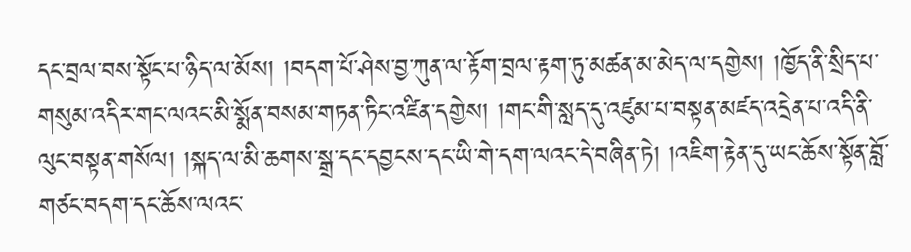དང་བྲལ་བས་སྟོང་པ་ཉིད་ལ་མོས། །བདག་པོ་ཤེས་བྱ་ཀུན་ལ་རྟོག་བྲལ་རྟག་ཏུ་མཚན་མ་མེད་ལ་དགྱེས། །ཁྱོད་ནི་སྲིད་པ་གསུམ་འདིར་གང་ལའང་མི་སྨོན་བསམ་གཏན་ཏིང་འཛིན་དགྱེས། །གང་གི་སླད་དུ་འཛུམ་པ་བསྟན་མཛད་འདྲེན་པ་འདི་ནི་ལུང་བསྟན་གསོལ། །སྐད་ལ་མི་ཆགས་སྒྲ་དང་དབྱངས་དང་ཡི་གེ་དག་ལའང་དེ་བཞིན་ཏེ། །འཇིག་རྟེན་དུ་ཡང་ཆོས་སྟོན་བློ་གཙང་བདག་དང་ཆོས་ལའང་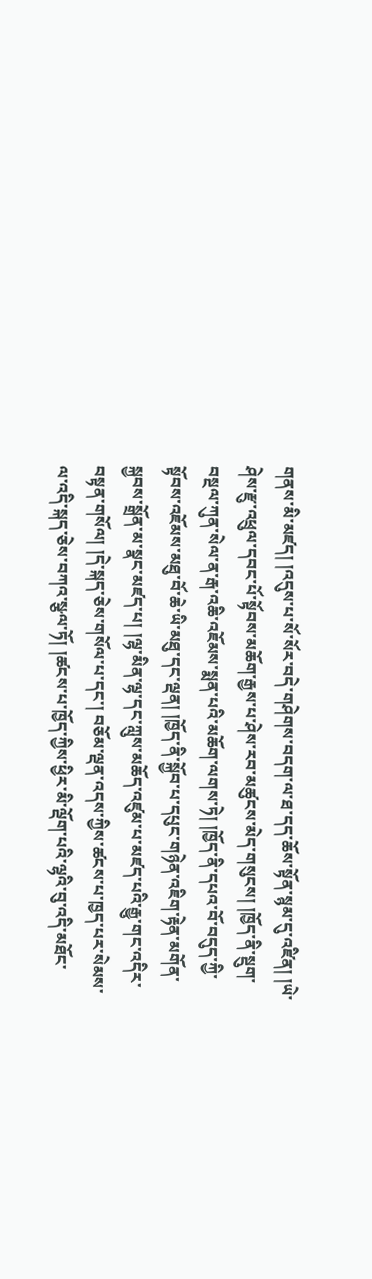གནས་མི་མཛད། །འདུས་པ་སོ་སོར་བདེ་གཤེགས་བདག་ལ་ཐ་དད་ཆོས་སྟོན་སྙམ་དུ་འཛིན། །ཡེ་ཤེས་རྫུ་འཕྲུལ་དབང་པོ་སྟོབས་མཆོག་རྒྱས་པ་ཤེས་རབ་མཚུངས་མེད་གསུངས། །ཁྱོད་ནི་སྡུག་བསྔལ་ཀུན་སེལ་ན་རྒ་འཆི་འཇོམས་སྨན་པའི་མཆོག་ལགས་ཏེ། །ཁྱོད་ནི་དཔའ་བོ་བདུད་ཀྱི་སྟོབས་འཇོམས་མཐུ་བོ་ཆེ་ཡི་མཐུ་དང་ལྡན། །ཁྱོད་ནི་སྐྱོབ་པ་དཔུང་གཉེན་འཇིག་རྟེན་མགོན་སྐྱབས་སྒྲོན་མ་སྣང་མཛད་པ། །ལྷ་མིན་ལྷ་དང་ཀླུས་མཆོད་འཛུམ་པ་མཛད་པའི་རྒྱུ་གང་འདིར་བསྟན་གསོལ། །དེ་སྐད་ཅེས་གསོལ་པ་དང་། བཅོམ་ལྡན་འདས་ཀྱིས་ཚངས་པ་ཁྱད་པར་སེམས་ལ་འདི་སྐད་ཅེས་བཀའ་སྩལ་ཏོ། །ཚངས་པ་ཁྱོད་ཀྱིས་ཕྱིར་མི་ལྡོག་པའི་ལྷའི་བུ་འདི་མཐོང་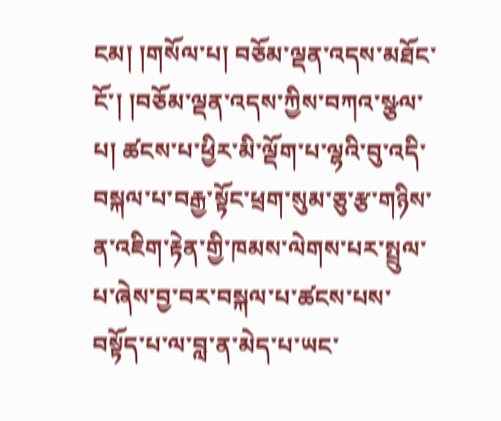ངམ། །གསོལ་པ། བཅོམ་ལྡན་འདས་མཐོང་ངོ་། །བཅོམ་ལྡན་འདས་ཀྱིས་བཀའ་སྩལ་པ། ཚངས་པ་ཕྱིར་མི་ལྡོག་པ་ལྷའི་བུ་འདི་བསྐལ་པ་བརྒྱ་སྟོང་ཕྲག་སུམ་ཅུ་རྩ་གཉིས་ན་འཇིག་རྟེན་གྱི་ཁམས་ལེགས་པར་སྤྲུལ་པ་ཞེས་བྱ་བར་བསྐལ་པ་ཚངས་པས་བསྟོད་པ་ལ་བླ་ན་མེད་པ་ཡང་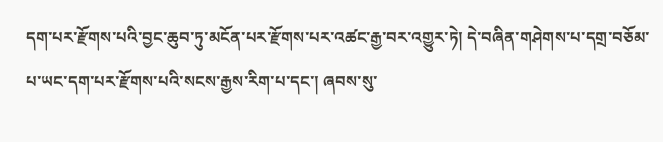དག་པར་རྫོགས་པའི་བྱང་ཆུབ་ཏུ་མངོན་པར་རྫོགས་པར་འཚང་རྒྱ་བར་འགྱུར་ཏེ། དེ་བཞིན་གཤེགས་པ་དགྲ་བཅོམ་པ་ཡང་དག་པར་རྫོགས་པའི་སངས་རྒྱས་རིག་པ་དང་། ཞབས་སུ་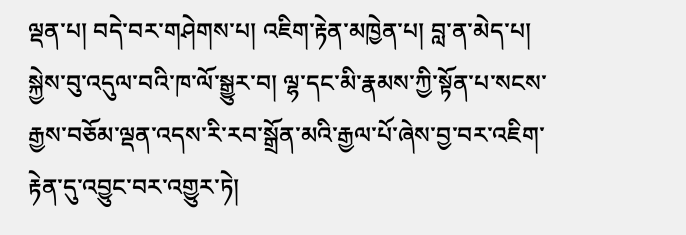ལྡན་པ། བདེ་བར་གཤེགས་པ། འཇིག་རྟེན་མཁྱེན་པ། བླ་ན་མེད་པ། སྐྱེས་བུ་འདུལ་བའི་ཁ་ལོ་སྒྱུར་བ། ལྷ་དང་མི་རྣམས་ཀྱི་སྟོན་པ་སངས་རྒྱས་བཅོམ་ལྡན་འདས་རི་རབ་སྒྲོན་མའི་རྒྱལ་པོ་ཞེས་བྱ་བར་འཇིག་རྟེན་དུ་འབྱུང་བར་འགྱུར་ཏེ།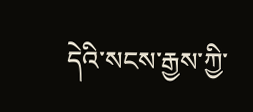དེའི་སངས་རྒྱས་ཀྱི་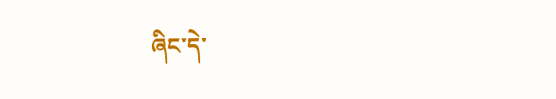ཞིང་དེ་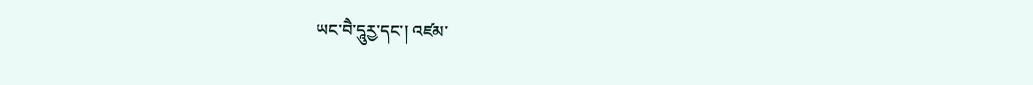ཡང་བཻ་དཱུརྱ་དང་། འཛམ་